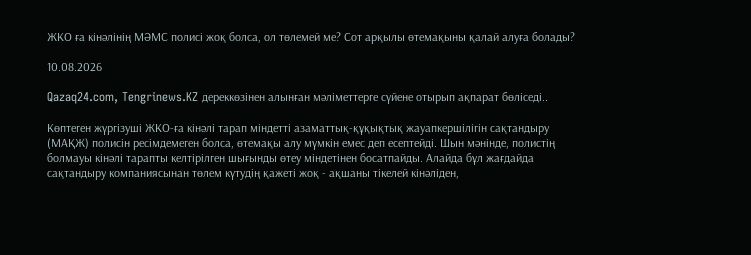ЖКО ға кінәлінің МӘМС полисі жоқ болса, ол төлемей ме? Сот арқылы өтемақыны қалай алуға болады?

10.08.2026

Qazaq24.com, Tengrinews.KZ дереккөзінен алынған мәліметтерге сүйене отырып ақпарат бөліседі..

Көптеген жүргізуші ЖКО-ға кінәлі тарап міндетті азаматтық-құқықтық жауапкершілігін сақтандыру (МАҚЖ) полисін ресімдемеген болса, өтемақы алу мүмкін емес деп есептейді. Шын мәнінде, полистің болмауы кінәлі тарапты келтірілген шығынды өтеу міндетінен босатпайды. Алайда бұл жағдайда сақтандыру компаниясынан төлем күтудің қажеті жоқ - ақшаны тікелей кінәліден,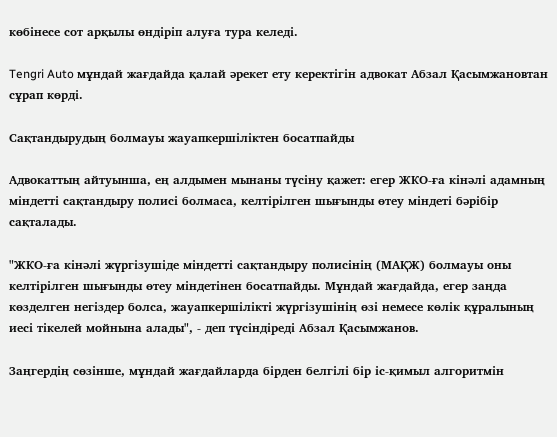көбінесе сот арқылы өндіріп алуға тура келеді.

Tengri Auto мұндай жағдайда қалай әрекет ету керектігін адвокат Абзал Қасымжановтан сұрап көрді.

Сақтандырудың болмауы жауапкершіліктен босатпайды

Адвокаттың айтуынша, ең алдымен мынаны түсіну қажет: егер ЖКО-ға кінәлі адамның міндетті сақтандыру полисі болмаса, келтірілген шығынды өтеу міндеті бәрібір сақталады.

"ЖКО-ға кінәлі жүргізушіде міндетті сақтандыру полисінің (МАҚЖ) болмауы оны келтірілген шығынды өтеу міндетінен босатпайды. Мұндай жағдайда, егер заңда көзделген негіздер болса, жауапкершілікті жүргізушінің өзі немесе көлік құралының иесі тікелей мойнына алады", - деп түсіндіреді Абзал Қасымжанов.

Заңгердің сөзінше, мұндай жағдайларда бірден белгілі бір іс-қимыл алгоритмін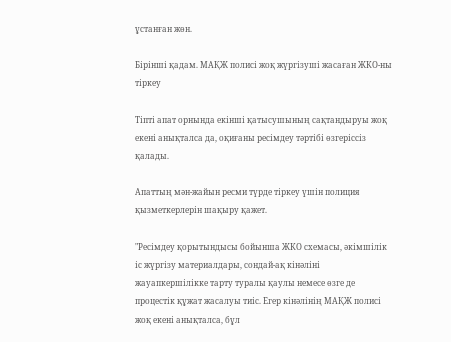ұстанған жөн.

Бірінші қадам. МАҚЖ полисі жоқ жүргізуші жасаған ЖКО-ны тіркеу

Тіпті апат орнында екінші қатысушының сақтандыруы жоқ екені анықталса да, оқиғаны ресімдеу тәртібі өзгеріссіз қалады.

Апаттың мән-жайын ресми түрде тіркеу үшін полиция қызметкерлерін шақыру қажет.

"Ресімдеу қорытындысы бойынша ЖКО схемасы, әкімшілік іс жүргізу материалдары, сондай-ақ кінәліні жауапкершілікке тарту туралы қаулы немесе өзге де процестік құжат жасалуы тиіс. Егер кінәлінің МАҚЖ полисі жоқ екені анықталса, бұл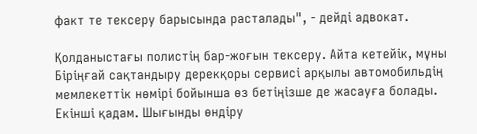факт те тексеру барысында расталады", - дейді адвокат.

Қолданыстағы полистің бар-жоғын тексеру. Айта кетейік, мұны Біріңғай сақтандыру дерекқоры сервисі арқылы автомобильдің мемлекеттік нөмірі бойынша өз бетіңізше де жасауға болады. Екінші қадам. Шығынды өндіру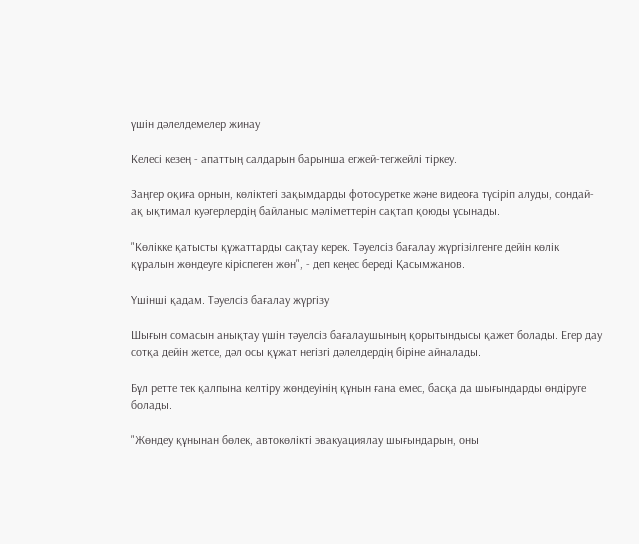үшін дәлелдемелер жинау

Келесі кезең - апаттың салдарын барынша егжей-тегжейлі тіркеу.

Заңгер оқиға орнын, көліктегі зақымдарды фотосуретке және видеоға түсіріп алуды, сондай-ақ ықтимал куәгерлердің байланыс мәліметтерін сақтап қоюды ұсынады.

"Көлікке қатысты құжаттарды сақтау керек. Тәуелсіз бағалау жүргізілгенге дейін көлік құралын жөндеуге кіріспеген жөн", - деп кеңес береді Қасымжанов.

Үшінші қадам. Тәуелсіз бағалау жүргізу

Шығын сомасын анықтау үшін тәуелсіз бағалаушының қорытындысы қажет болады. Егер дау сотқа дейін жетсе, дәл осы құжат негізгі дәлелдердің біріне айналады.

Бұл ретте тек қалпына келтіру жөндеуінің құнын ғана емес, басқа да шығындарды өндіруге болады.

"Жөндеу құнынан бөлек, автокөлікті эвакуациялау шығындарын, оны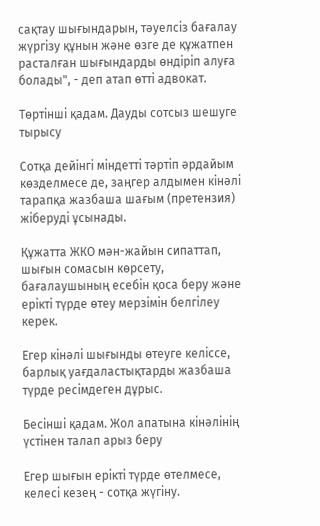сақтау шығындарын, тәуелсіз бағалау жүргізу құнын және өзге де құжатпен расталған шығындарды өндіріп алуға болады", - деп атап өтті адвокат.

Төртінші қадам. Дауды сотсыз шешуге тырысу

Сотқа дейінгі міндетті тәртіп әрдайым көзделмесе де, заңгер алдымен кінәлі тарапқа жазбаша шағым (претензия) жіберуді ұсынады.

Құжатта ЖКО мән-жайын сипаттап, шығын сомасын көрсету, бағалаушының есебін қоса беру және ерікті түрде өтеу мерзімін белгілеу керек.

Егер кінәлі шығынды өтеуге келіссе, барлық уағдаластықтарды жазбаша түрде ресімдеген дұрыс.

Бесінші қадам. Жол апатына кінәлінің үстінен талап арыз беру

Егер шығын ерікті түрде өтелмесе, келесі кезең - сотқа жүгіну.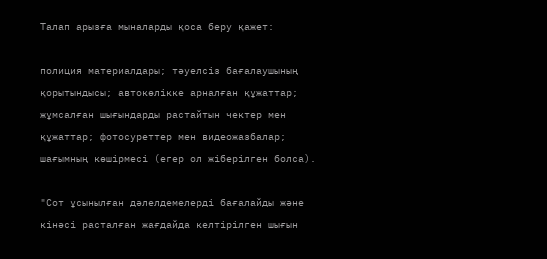Талап арызға мыналарды қоса беру қажет:

полиция материалдары; тәуелсіз бағалаушының қорытындысы; автокөлікке арналған құжаттар; жұмсалған шығындарды растайтын чектер мен құжаттар; фотосуреттер мен видеожазбалар; шағымның көшірмесі (егер ол жіберілген болса).

"Сот ұсынылған дәлелдемелерді бағалайды және кінәсі расталған жағдайда келтірілген шығын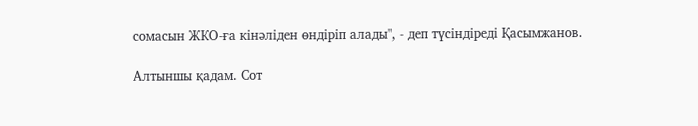сомасын ЖКО-ға кінәліден өндіріп алады", - деп түсіндіреді Қасымжанов.

Алтыншы қадам. Сот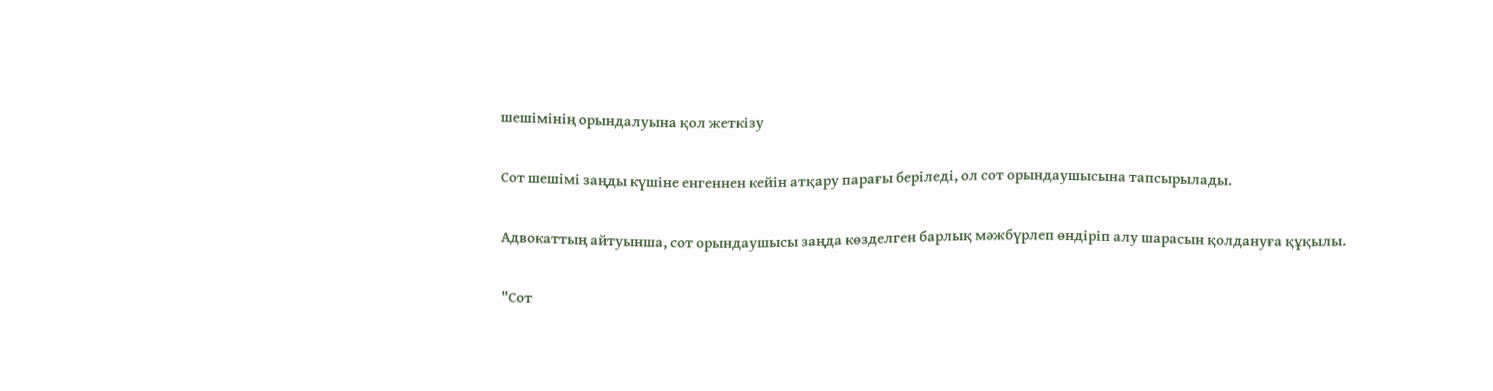шешімінің орындалуына қол жеткізу

Сот шешімі заңды күшіне енгеннен кейін атқару парағы беріледі, ол сот орындаушысына тапсырылады.

Адвокаттың айтуынша, сот орындаушысы заңда көзделген барлық мәжбүрлеп өндіріп алу шарасын қолдануға құқылы.

"Сот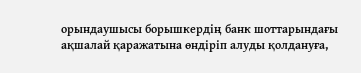орындаушысы борышкердің банк шоттарындағы ақшалай қаражатына өндіріп алуды қолдануға,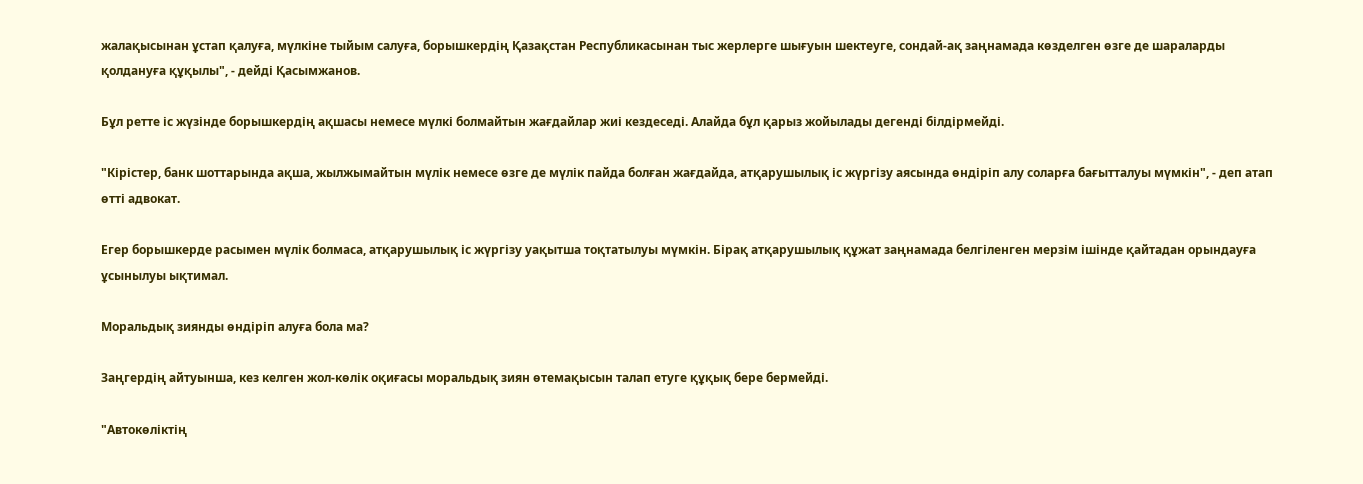жалақысынан ұстап қалуға, мүлкіне тыйым салуға, борышкердің Қазақстан Республикасынан тыс жерлерге шығуын шектеуге, сондай-ақ заңнамада көзделген өзге де шараларды қолдануға құқылы", - дейді Қасымжанов.

Бұл ретте іс жүзінде борышкердің ақшасы немесе мүлкі болмайтын жағдайлар жиі кездеседі. Алайда бұл қарыз жойылады дегенді білдірмейді.

"Кірістер, банк шоттарында ақша, жылжымайтын мүлік немесе өзге де мүлік пайда болған жағдайда, атқарушылық іс жүргізу аясында өндіріп алу соларға бағытталуы мүмкін", - деп атап өтті адвокат.

Егер борышкерде расымен мүлік болмаса, атқарушылық іс жүргізу уақытша тоқтатылуы мүмкін. Бірақ атқарушылық құжат заңнамада белгіленген мерзім ішінде қайтадан орындауға ұсынылуы ықтимал.

Моральдық зиянды өндіріп алуға бола ма?

Заңгердің айтуынша, кез келген жол-көлік оқиғасы моральдық зиян өтемақысын талап етуге құқық бере бермейді.

"Автокөліктің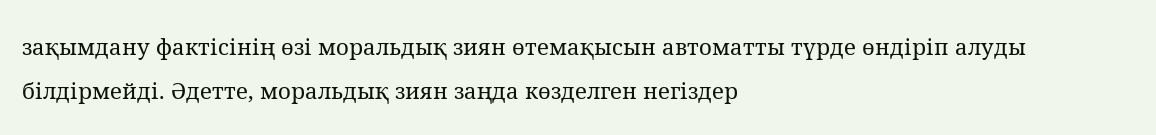зақымдану фактісінің өзі моральдық зиян өтемақысын автоматты түрде өндіріп алуды білдірмейді. Әдетте, моральдық зиян заңда көзделген негіздер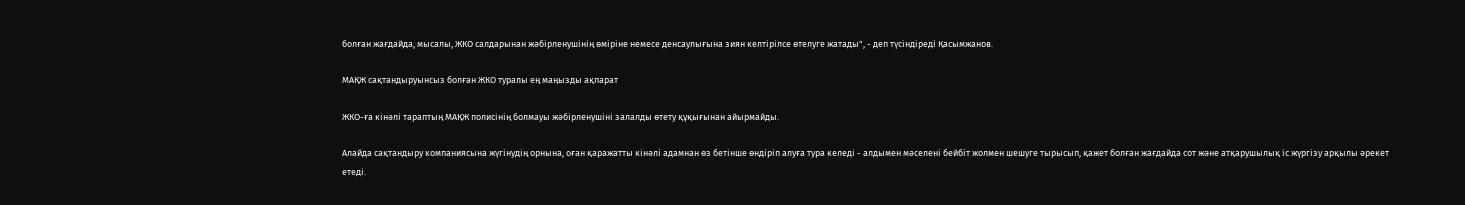болған жағдайда, мысалы, ЖКО салдарынан жәбірленушінің өміріне немесе денсаулығына зиян келтірілсе өтелуге жатады", - деп түсіндіреді Қасымжанов.

МАҚЖ сақтандыруынсыз болған ЖКО туралы ең маңызды ақпарат

ЖКО-ға кінәлі тараптың МАҚЖ полисінің болмауы жәбірленушіні залалды өтету құқығынан айырмайды.

Алайда сақтандыру компаниясына жүгінудің орнына, оған қаражатты кінәлі адамнан өз бетінше өндіріп алуға тура келеді - алдымен мәселені бейбіт жолмен шешуге тырысып, қажет болған жағдайда сот және атқарушылық іс жүргізу арқылы әрекет етеді.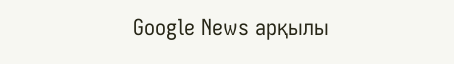Google News арқылы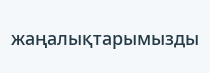жаңалықтарымызды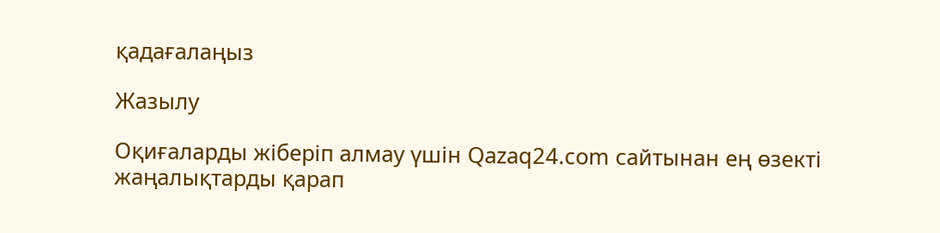қадағалаңыз

Жазылу

Оқиғаларды жіберіп алмау үшін Qazaq24.com сайтынан ең өзекті жаңалықтарды қарап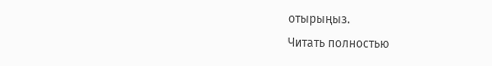отырыңыз.
Читать полностью